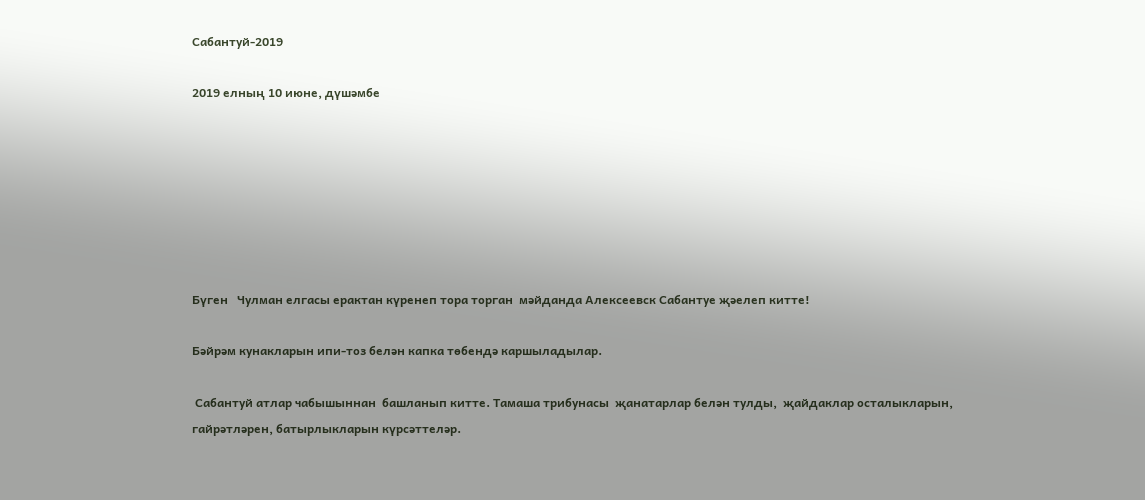Сабантуй-2019

2019 елның 10 июне, дүшәмбе







Бүген   Чулман елгасы ерактан күренеп тора торган  мәйданда Алексеевск Сабантуе җәелеп китте!

Бәйрәм кунакларын ипи-тоз белән капка төбендә каршыладылар.

 Сабантуй атлар чабышыннан  башланып китте. Тамаша трибунасы  җанатарлар белән тулды,  җайдаклар осталыкларын, гайрәтләрен, батырлыкларын күрсәттеләр.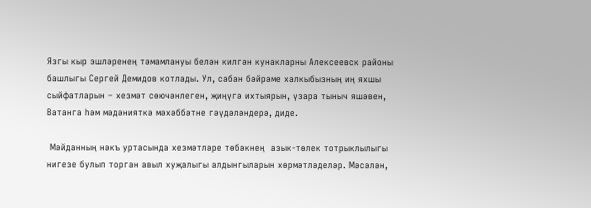Язгы кыр эшләренең тәмамлануы белән килгән кунакларны Алексеевск районы башлыгы Сергей Демидов котлады. Ул, сабан бәйрәме халкыбызның иң яхшы сыйфатларын – хезмәт сөючәнлеген, җиңүгә ихтыярын, үзара тыныч яшәвен, Ватанга һәм мәдәнияткә мәхәббәтне гәүдәләндерә, диде.

 Мәйданның нәкъ уртасында хезмәтләре төбәкнең  азык-төлек тотрыклылыгы нигезе булып торган авыл хуҗалыгы алдынгыларын хөрмәтләделәр. Мәсәлән,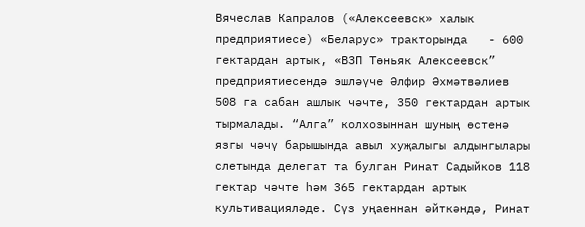Вячеслав Капралов («Алексеевск» халык предприятиесе) «Беларус» тракторында   - 600 гектардан артык, «ВЗП Төньяк Алексеевск” предприятиесендә эшләүче Әлфир Әхмәтвәлиев  508 га сабан ашлык чәчте, 350 гектардан артык тырмалады. “Алга” колхозыннан шуның өстенә язгы чәчү барышында авыл хуҗалыгы алдынгылары слетында делегат та булган Ринат Садыйков 118 гектар чәчте һәм 365 гектардан артык культивацияләде. Сүз уңаеннан әйткәндә, Ринат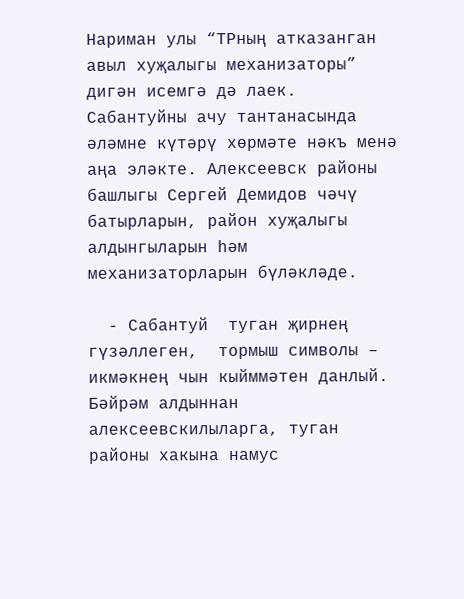Нариман улы “ТРның атказанган авыл хуҗалыгы механизаторы” дигән исемгә дә лаек. Сабантуйны ачу тантанасында әләмне күтәрү хөрмәте нәкъ менә аңа эләкте. Алексеевск районы башлыгы Сергей Демидов чәчү батырларын, район хуҗалыгы алдынгыларын һәм механизаторларын бүләкләде.

  - Сабантуй  туган җирнең гүзәллеген,  тормыш символы – икмәкнең чын кыйммәтен данлый. Бәйрәм алдыннан алексеевскилыларга, туган районы хакына намус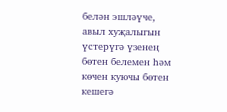белән эшләүче, авыл хуҗалыгын үстерүгә үзенең бөтен белемен һәм көчен куючы бөтен кешегә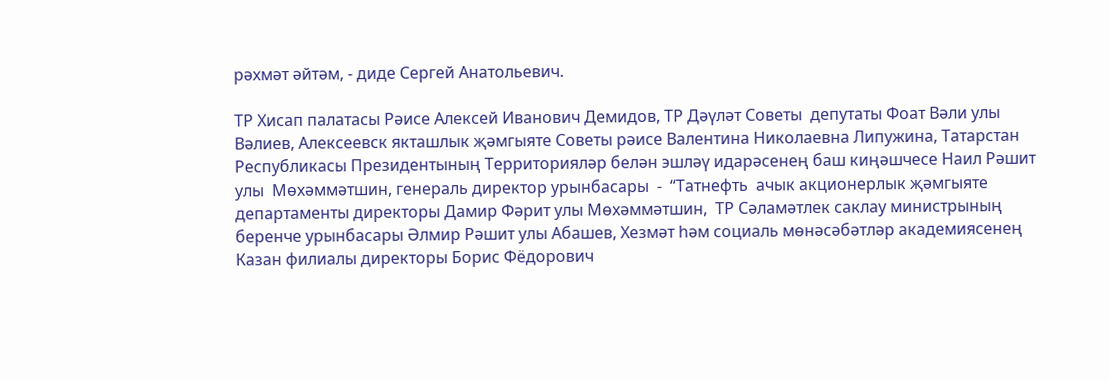рәхмәт әйтәм, - диде Сергей Анатольевич.

ТР Хисап палатасы Рәисе Алексей Иванович Демидов, ТР Дәүләт Советы  депутаты Фоат Вәли улы Вәлиев, Алексеевск якташлык җәмгыяте Советы рәисе Валентина Николаевна Липужина, Татарстан  Республикасы Президентының Территорияләр белән эшләү идарәсенең баш киңәшчесе Наил Рәшит улы  Мөхәммәтшин, генераль директор урынбасары  -  “Татнефть  ачык акционерлык җәмгыяте департаменты директоры Дамир Фәрит улы Мөхәммәтшин,  ТР Сәламәтлек саклау министрының  беренче урынбасары Әлмир Рәшит улы Абашев, Хезмәт һәм социаль мөнәсәбәтләр академиясенең Казан филиалы директоры Борис Фёдорович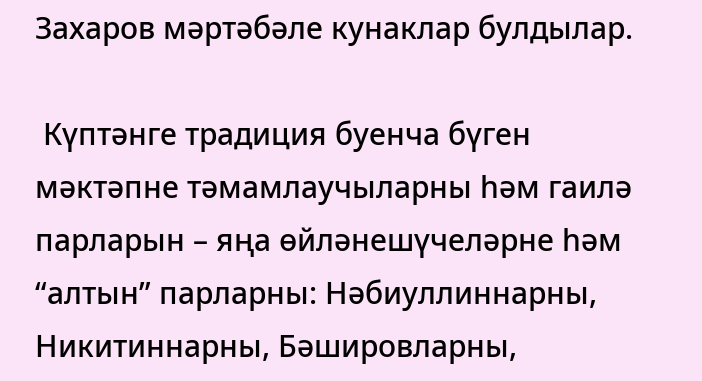Захаров мәртәбәле кунаклар булдылар.

 Күптәнге традиция буенча бүген  мәктәпне тәмамлаучыларны һәм гаилә парларын – яңа өйләнешүчеләрне һәм “алтын” парларны: Нәбиуллиннарны, Никитиннарны, Бәшировларны,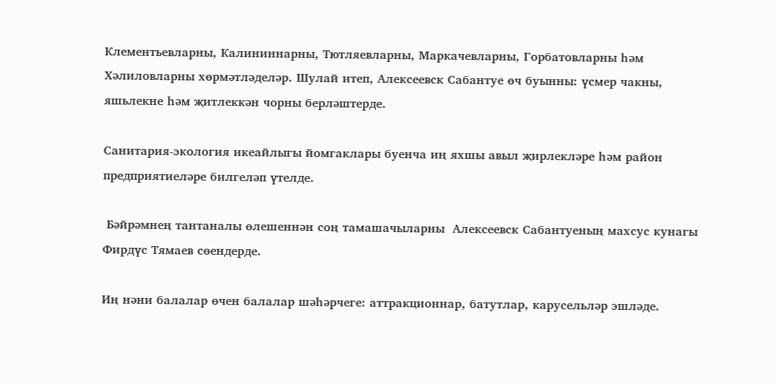Клементьевларны, Калининнарны, Тютляевларны, Маркачевларны, Горбатовларны һәм Хәлиловларны хөрмәтләделәр. Шулай итеп, Алексеевск Сабантуе өч буынны: үсмер чакны, яшьлекне һәм җитлеккән чорны берләштерде.

Санитария-экология икеайлыгы йомгаклары буенча иң яхшы авыл җирлекләре һәм район предприятиеләре билгеләп үтелде.

 Бәйрәмнең тантаналы өлешеннән соң тамашачыларны  Алексеевск Сабантуеның махсус кунагы Фирдүс Тямаев сөендерде.

Иң нәни балалар өчен балалар шәһәрчеге: аттракционнар, батутлар, карусельләр эшләде.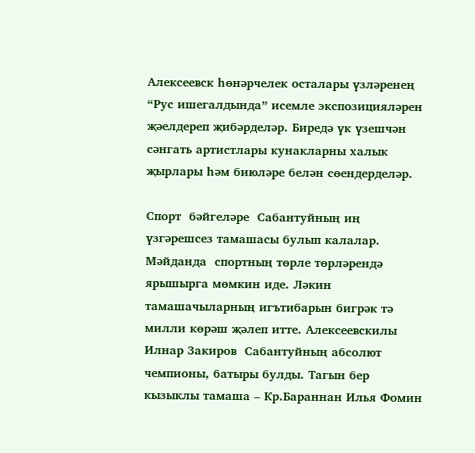Алексеевск һөнәрчелек осталары үзләренең “Рус ишегалдында” исемле экспозицияләрен җәелдереп җибәрделәр. Биредә үк үзешчән сәнгать артистлары кунакларны халык җырлары һәм биюләре белән сөендерделәр.

Спорт  бәйгеләре  Сабантуйның иң үзгәрешсез тамашасы булып калалар. Мәйданда  спортның төрле төрләрендә  ярышырга мөмкин иде. Ләкин тамашачыларның игътибарын бигрәк тә милли көрәш җәлеп итте. Алексеевскилы Илнар Закиров  Сабантуйның абсолют чемпионы, батыры булды. Тагын бер кызыклы тамаша – Кр.Бараннан Илья Фомин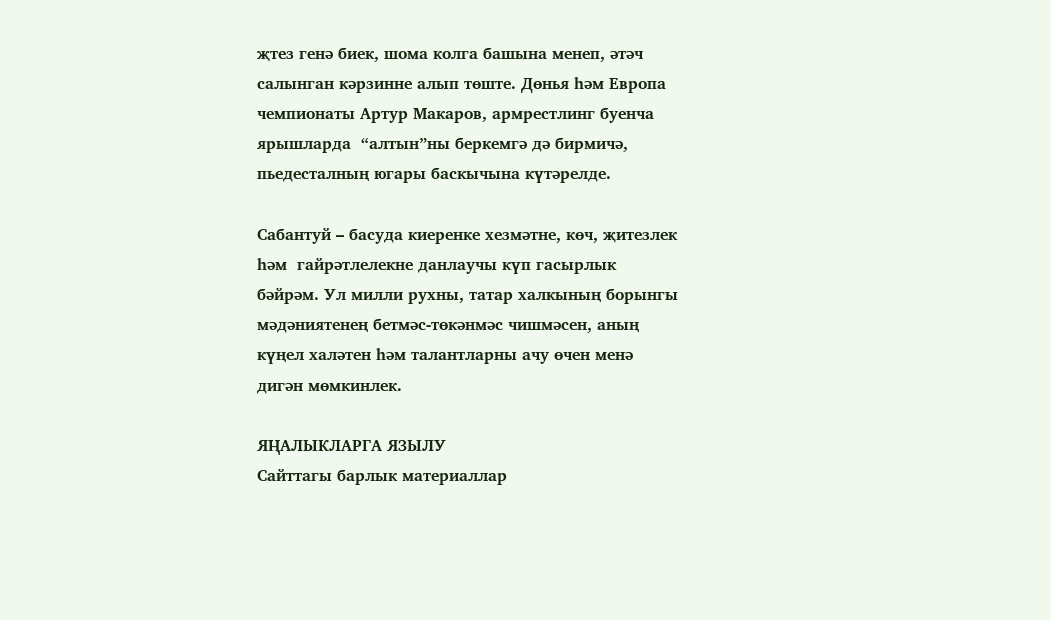җтез генә биек, шома колга башына менеп, әтәч салынган кәрзинне алып төште. Дөнья һәм Европа чемпионаты Артур Макаров, армрестлинг буенча ярышларда  “алтын”ны беркемгә дә бирмичә,  пьедесталның югары баскычына күтәрелде.

Сабантуй – басуда киеренке хезмәтне, көч, җитезлек һәм  гайрәтлелекне данлаучы күп гасырлык бәйрәм. Ул милли рухны, татар халкының борынгы мәдәниятенең бетмәс-төкәнмәс чишмәсен, аның күңел халәтен һәм талантларны ачу өчен менә дигән мөмкинлек.

ЯҢАЛЫКЛАРГА ЯЗЫЛУ
Сайттагы барлык материаллар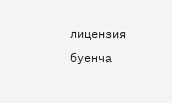лицензия буенча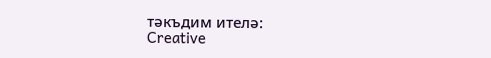тәкъдим ителә:
Creative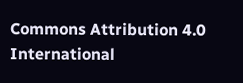Commons Attribution 4.0 International